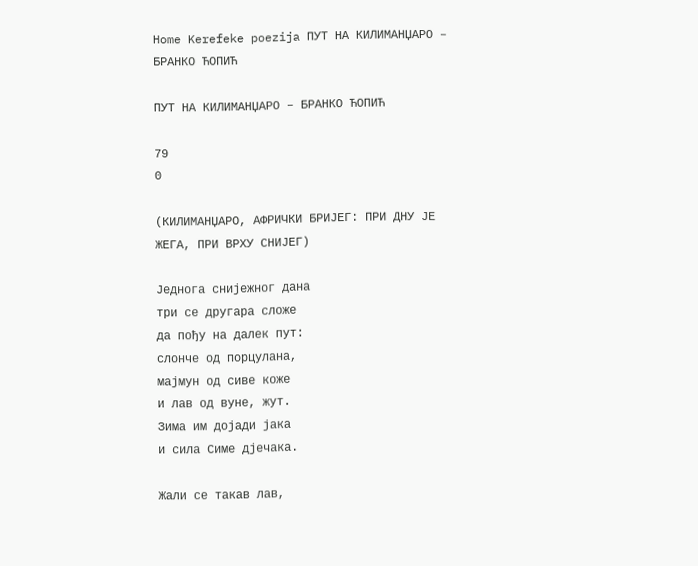Home Kerefeke poezija ПУТ НА КИЛИМАНЏАРО – БРАНКО ЋОПИЋ

ПУТ НА КИЛИМАНЏАРО – БРАНКО ЋОПИЋ

79
0

(КИЛИМАНЏАРО, АФРИЧКИ БРИЈЕГ: ПРИ ДНУ ЈЕ ЖЕГА, ПРИ ВРХУ СНИЈЕГ)

Једнога снијежног дана
три се другара сложе
да пођу на далек пут:
слонче од порцулана,
мајмун од сиве коже
и лав од вуне, жут.
Зима им дојади јака
и сила Симе дјечака.

Жали се такав лав,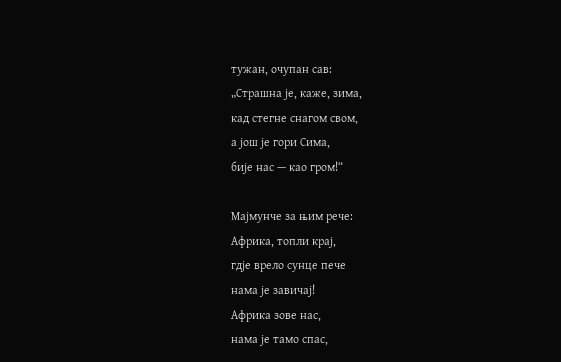тужан, очупан сав:
„Страшна је, каже, зима,
кад стегне снагом свом,
а још је гори Сима,
бије нас — као гром!“

Мајмунче за њим рече:
Африка, топли крај,
гдје врело сунце пече
нама је завичај!
Африка зове нас,
нама је тамо спас,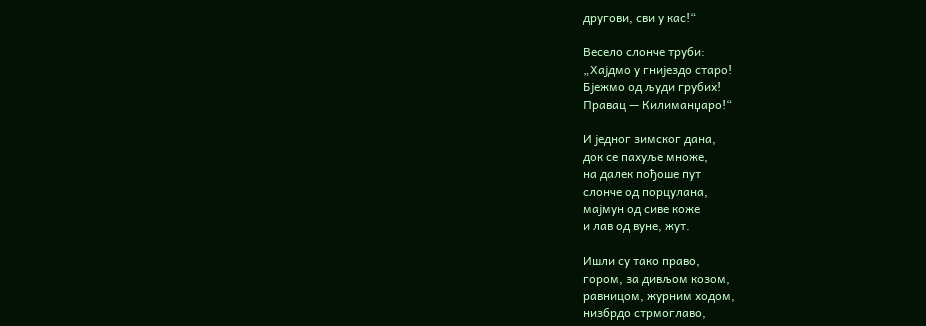другови, сви у кас!“

Весело слонче труби:
„Хајдмо у гнијездо старо!
Бјежмо од људи грубих!
Правац — Килиманџаро!“

И једног зимског дана,
док се пахуље множе,
на далек пођоше пут
слонче од порцулана,
мајмун од сиве коже
и лав од вуне, жут.

Ишли су тако право,
гором, за дивљом козом,
равницом, журним ходом,
низбрдо стрмоглаво,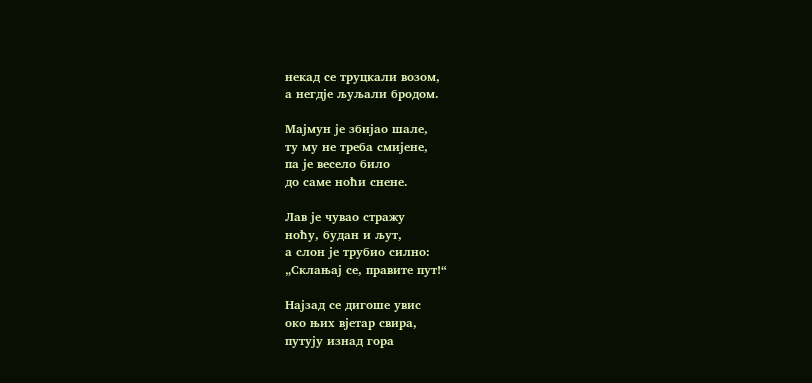некад се труцкали возом,
а негдје љуљали бродом.

Мајмун је збијао шале,
ту му не треба смијене,
па је весело било
до саме ноћи снене.

Лав је чувао стражу
ноћу, будан и љут,
а слон је трубио силно:
„Склањај се, правите пут!“

Најзад се дигоше увис
око њих вјетар свира,
путују изнад гора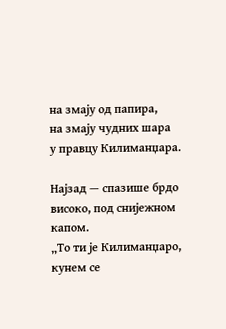на змају од папира,
на змају чудних шара
у правцу Килиманџара.

Најзад — спазише брдо
високо, под снијежном капом.
„То ти је Килиманџаро,
кунем се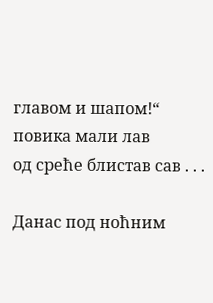главом и шапом!“
повика мали лав
од среће блистав сав . . .

Данас под ноћним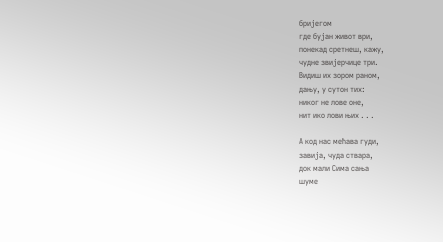бријегом
где бујан живот ври,
понекад сретнеш, кажу,
чудне звијерчице три.
Видиш их зором раном,
дању, у сутон тих:
никог не лове оне,
нит ико лови њих . . .

А код нас мећава гуди,
завија, чуда ствара,
док мали Сима сања
шуме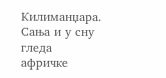Килиманџара.
Сања и у сну гледа
афричке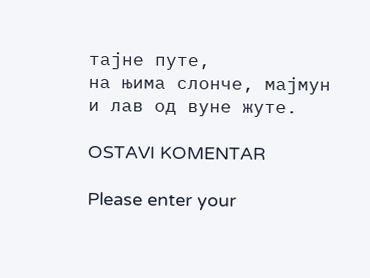тајне путе,
на њима слонче, мајмун
и лав од вуне жуте.

OSTAVI KOMENTAR

Please enter your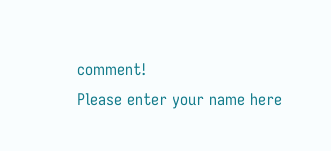comment!
Please enter your name here